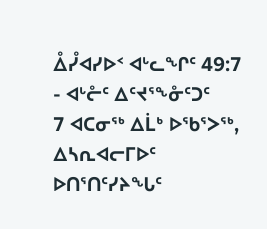ᐂᓮᐊᓯᐅᑉ ᐊᒡᓚᖏᑦ 49:7 - ᐊᒡᓔᑦ ᐃᑦᔪᕐᖕᓁᑦᑐᑦ
7 ᐊᑕᓂᖅ ᐃᒫᒃ ᐅᖃᕐᐳᖅ, ᐃᓴᕆᐊᓕᒥᐅᑦ ᐅᑎᕐᑎᑦᓯᔨᖓᑦ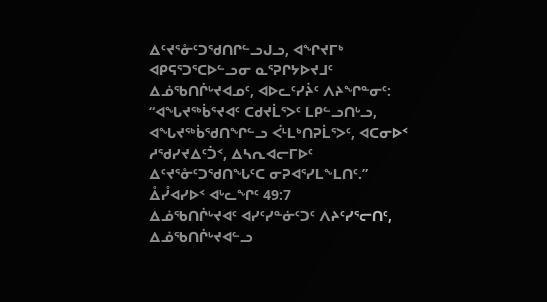ᐃᑦᔪᕐᓁᑦᑐᖁᑎᒋᓪᓗᒍᓗ, ᐊᖏᔪᒥᒃ ᐊᑭᕋᕐᑐᕐᑕᐅᓪᓗᓂ ᓇᕐᕈᒋᔭᐅᔪᒧᑦ ᐃᓅᖃᑎᒌᒡᔪᐊᓄᑦ, ᐊᐅᓚᑦᓯᔩᑦ ᐱᔨᖏᓐᓂᑦ: “ᐊᖓᔪᖅᑳᕐᔪᐊᑦ ᑕᑯᔪᒫᕐᐳᑦ ᒪᑭᓪᓗᑎᒡᓗ, ᐊᖓᔪᖅᑳᖁᑎᖏᓪᓗ ᐹᒻᒪᒃᑎᕈᒫᕐᐳᑦ, ᐊᑕᓂᐅᑉ ᓱᖁᓯᔪᐃᑦᑑᑉ, ᐃᓴᕆᐊᓕᒥᐅᑦ ᐃᑦᔪᕐᓁᑦᑐᖁᑎᖓᑦᑕ ᓂᕈᐊᕐᓯᒪᖕᒪᑎᑦ.”
ᐂᓮᐊᓯᐅᑉ ᐊᒡᓚᖏᑦ 49:7
ᐃᓅᖃᑎᒌᒡᔪᐊᑦ ᐊᓯᑦᓯᓐᓃᑦᑐᑦ ᐱᔨᑦᓯᕐᓕᑎᑦ, ᐃᓅᖃᑎᒌᒡᔪᐊᓪᓗ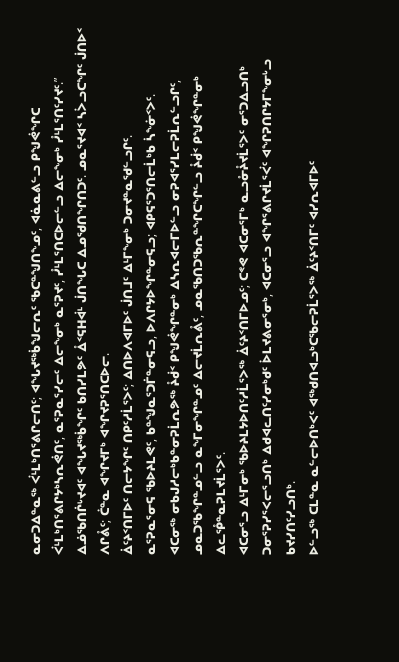ᓇᓂᑐᐃᓐᓇᖅ ᐹᒻᒪᒃᑎᕐᕕᒋᓕᑎᑦ; ᐊᖓᔪᖅᑳᖑᓕᕆᑦ ᖃᑕᓐᖑᑎᖕᓄᑦ, ᐊᓈᓇᕕᓪᓗ ᑭᖑᕚᖏᑕ ᐹᒻᒪᒃᑎᕐᕕᒋᔭᒃᓴᕆᕚᑎᑦ, ᓇᕐᕈᓇᕐᓯᓕᑦ ᐃᓕᖕᓂᒃ ᓇᕐᕈᔪᑦ, ᓮᒻᒪᕐᑎᑕᐅᓕᓪᓗ ᐃᓕᖕᓂᒃ ᓮᒻᒪᕐᑎᑦᓯᔪᑦ.”
ᐃᓅᖃᑎᒌᒡᔪᐊᑦ ᐊᖓᔪᖅᑳᖏᑦ ᑲᑎᓯᒪᕗᑦ ᐂᑉᕋᕼᐋᒻ ᒎᑎᖓᑕ ᐃᓄᖁᑎᖏᑎᑐᑦ. ᓄᓇᕐᔪᐊᑉ ᓴᐴᓗᑕᖏᑦ ᒎᑎᐅᑉ ᐱᒋᕔᑦ; ᑖᓐᓇ ᐊᖏᔪᒥᒃ ᐊᖏᔪᕈᕐᑎᑕᐅᓕ.
ᐄᑦᔨᑉᑎᒥᐅᑦ ᑎᓕᔭᖏᑦ ᑎᑭᑦᓱᒫᕐᐳᑦ; ᐃᑎᐅᐱᐊᒥᐅᑦ ᒎᑎᒧᑦ ᐃᒻᒥᖕᓂᒃ ᑐᓂᔪᓐᓇᖁᓪᓗᒋᑦ.
ᓇᕐᕈᓇᕐᓂᕋ ᖃᐅᔨᒪᕙᑦ, ᑲᓐᖑᓇᕐᑐᒦᓐᓂᕋᓗ, ᐅᐱᒋᔭᐅᖏᓐᓂᕋᓗ; ᐊᑭᕋᕐᑐᕐᑎᓕᒫᒃᑲ ᓵᖕᓃᑉᐳᑦ.
ᐊᑕᓂᖅ ᓂᑲᒍᓱᓕᒃᑲᓐᓂᕈᒫᕆᕗᖅ ᔧᑰᑉ ᑭᖑᕚᖏᓐᓂᒃ ᐃᓴᕆᐊᓕᒥᐅᓪᓗ ᓂᕈᐊᕐᓯᒪᓕᕈᒫᕆᓪᓗᒋᑦ, ᓄᓇᑐᖃᖏᓐᓄᓪᓗ ᓇᖕᒥᓂᖏᓐᓄᑦ ᐃᓕᔪᒫᕆᕔᑦ, ᓄᓇᖃᑎᑐᖃᕆᓐᖏᑕᖏᓪᓗ ᔧᑰᑉ ᑭᖑᕚᖏᓐᓂᒃ ᐃᓚᕾᓐᓇᕈᒪᔪᒫᕐᐳᑦ.
ᐊᑕᓂᕐᓗ ᐃᒻᒥᓂᒃ ᖃᐅᔨᒪᔭᐅᑎᑦᓱᒫᕐᐳᖅ ᐄᑦᔨᑉᑎᒥᐅᓄᑦ; ᑕᕝᕙ ᐊᑕᓂᕐᒥᒃ ᓇᓗᓁᔧᔪᒫᕐᐳᑦ ᓂᕐᑐᐃᓗᑎᒃ ᑐᓂᕐᕈᓯᕐᐸᓕᕐᓗᑎᒃ ᐃᑯᐊᓚᑎᑦᓯᓂᒃᑯᑦ ᐆᒪᔪᕕᓂᕐᓂᒃ, ᐊᑕᓂᕐᓗ ᐊᖏᕐᕕᒋᔪᒫᕐᐹᑦ ᐊᖏᕈᑎᒋᔭᒥᖕᓂᒡᓗ ᑲᔪᓯᑎᑦᓯᓗᑎᒃ.
ᐅᓪᓗᖅ ᑕᒪᓐᓇ ᓇᓪᓕᐅᑎᒃᐸᑦ ᐊᖅᑯᑎᐊᓗᒃᑕᖃᓕᕈᒫᕐᐳᖅ ᐄᑦᔨᑉᑎᒥᑦ ᐊᓯᕆᐊᒥᐅᑦ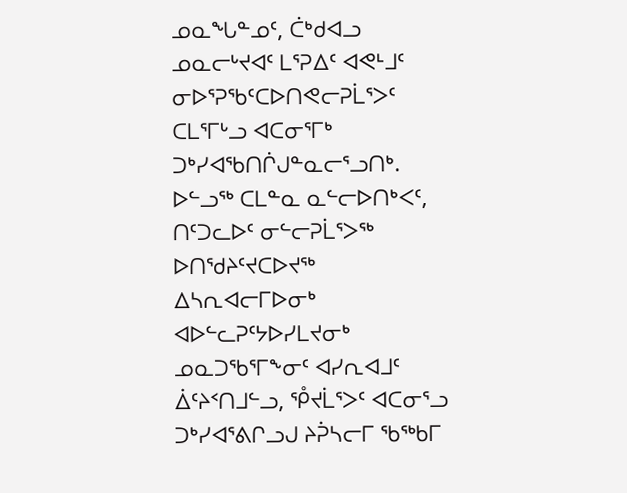ᓄᓇᖓᓐᓄᑦ, ᑖᒃᑯᐊᓗ ᓄᓇᓕᒡᔪᐊᑦ ᒪᕐᕈᐃᑦ ᐊᕙᒻᒧᑦ ᓂᐅᕐᕈᖃᑦᑕᐅᑎᕙᓕᕈᒫᕐᐳᑦ ᑕᒪᕐᒥᒡᓗ ᐊᑕᓂᕐᒥᒃ ᑐᒃᓯᐊᖃᑎᒌᒍᓐᓇᓕᕐᓗᑎᒃ.
ᐅᓪᓗᖅ ᑕᒪᓐᓇ ᓇᓪᓕᐅᑎᒃᐸᑦ, ᑎᑦᑐᓚᐅᑦ ᓂᓪᓕᕈᒫᕐᐳᖅ ᐅᑎᖁᔨᑦᔪᑕᐅᔪᖅ ᐃᓴᕆᐊᓕᒥᐅᓂᒃ ᐊᐅᓪᓚᕈᑦᔭᐅᓯᒪᔪᓂᒃ ᓄᓇᑐᖃᕐᒥᖕᓂᑦ ᐊᓯᕆᐊᒧᑦ ᐄᑦᔨᑉᑎᒧᓪᓗ, ᕾᔪᒫᕐᐳᑦ ᐊᑕᓂᕐᓗ ᑐᒃᓯᐊᕐᕕᒋᓗᒍ ᔨᕉᓴᓕᒥ ᖃᖅᑲᒥ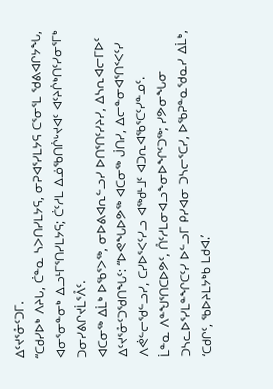ᐃᑦᔪᕐᓁᑦᑐᒥ.
“ᑕᑯᓯᐅᒃ ᐱᔨᒐ, ᑖᓐᓇ ᓴᐳᑎᓯᒪᔭᕋ, ᓂᕈᐊᕐᓯᒪᔭᕋ ᑕᕐᓂᕐᒪ ᖁᕕᐊᒋᔭᖓ, ᐊᓂᕐᓂᓐᓂᒃ ᐃᓗᒻᒥᕐᑎᓯᒪᔭᕋ; ᑖᑦᓱᒪ ᐃᓅᖃᑎᒌᒡᔪᐊᑦ ᐊᑦᔨᒌᒃᑎᑦᓯᓂᕐᒥᒃ ᑐᓂᓯᕕᒋᔪᒫᕐᐰᑦ.
ᐊᑕᓂᖅ ᐃᒫᒃ ᐅᖃᕐᐳᖅ, ᓂᐅᕕᐊᕆᓪᓗᓯ ᐅᑎᕐᑎᑦᓯᔨᓯ, ᐃᓴᕆᐊᓕᒥᐅᑦ ᐃᑦᔪᕐᓁᑦᑐᖁᑎᖓᑦ: “ᐅᕙᖓᐅᕗᖅ ᐊᑕᓂᖅ ᒎᑎᓯ, ᐃᓕᓐᓂᐊᕐᑎᑉᐸᑦᓯ ᐱᕚᓪᓕᖁᓪᓗᓯ, ᑕᓯᐅᕐᐸᑦᓯᓗ ᐊᖅᑯᒻᒧᑦ ᐊᑐᕆᐊᖃᕐᑕᑦᓯᓐᓄᑦ.
ᒫᓐᓇ ᐱᓐᖑᕐᑎᑕᐅᕗᑦ, ᑍᑦᓱᒪᓂᐊᓗᖕᓂᐅᖏᑦᑐᖅ; ᓯᕗᓂᖓᓂ ᑐᓴᓚᐅᕐᓯᒪᓐᖏᑕᑦᓯ ᐅᓪᓗᒥ ᑭᓯᐊᓂ ᑐᓴᓕᕐᑕᓯ, ᐅᖃᕈᓐᓇᖁᓇᓯ ᐃᒫᒃ, ‘ᑕᑯᒋᑦ, ᖃᐅᔨᒪᔭᒃᑲ ᒪᑯᐊ.’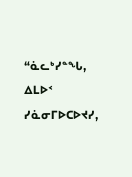“ᓈᓚᒃᓯᓐᖓ, ᐃᒪᐅᑉ ᓯᓈᓂᒥᐅᑕᐅᔪᓯ,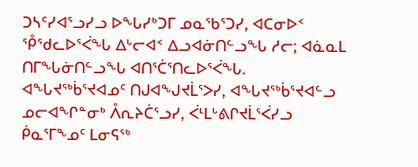ᑐᓴᑦᓯᐊᕐᓗᓯᓗ ᐅᖓᓯᒃᑐᒥ ᓄᓇᖃᕐᑐᓯ, ᐊᑕᓂᐅᑉ ᕾᖁᓚᐅᕐᐹᖓ ᐃᒡᓕᐊᑉ ᐃᓗᐊᓃᑎᓪᓗᖓ ᓱᓕ; ᐊᓈᓇᒪ ᑎᒥᖓᓃᑎᓪᓗᖓ ᐊᑎᕐᑖᕐᑎᓚᐅᕐᐹᖓ.
ᐊᖓᔪᖅᑳᕐᔪᐊᓄᑦ ᑎᒍᐊᖑᔪᒫᕐᐳᓯ, ᐊᖓᔪᖅᑳᕐᔪᐊᓪᓗ ᓄᓕᐊᖏᓐᓂᒃ ᐰᕆᔨᑖᕐᓗᓯ, ᐹᒻᒪᒡᕕᒋᔪᒫᕐᐹᓯᓗ ᑮᓇᕐᒥᖕᓄᑦ ᒪᓂᕋᖅ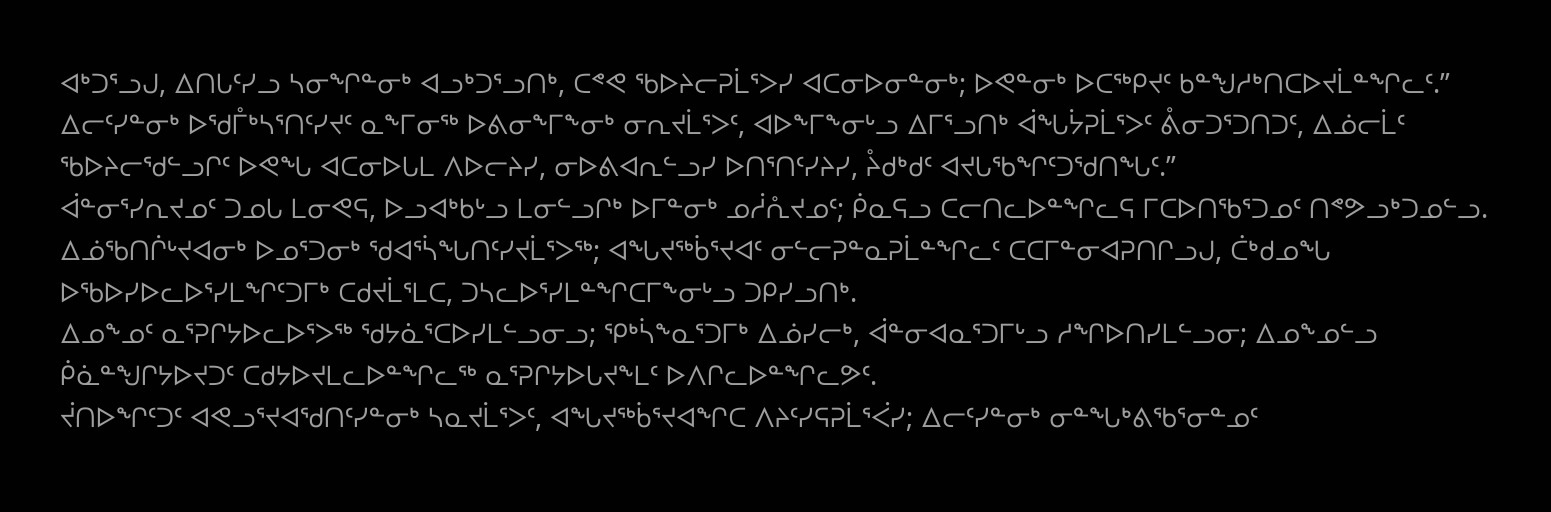ᐊᒃᑐᕐᓗᒍ, ᐃᑎᒐᑦᓯᓗ ᓴᓂᖏᓐᓂᒃ ᐊᓗᒃᑐᕐᓗᑎᒃ, ᑕᕝᕙ ᖃᐅᔨᓕᕈᒫᕐᐳᓯ ᐊᑕᓂᐅᓂᓐᓂᒃ; ᐅᕙᓐᓂᒃ ᐅᑕᖅᑭᔪᑦ ᑲᓐᖑᓱᒃᑎᑕᐅᔪᒫᓐᖏᓚᑦ.”
ᐃᓕᑦᓯᓐᓂᒃ ᐅᖁᒤᒃᓴᕐᑎᑦᓯᔪᑦ ᓇᖕᒥᓂᖅ ᐅᕕᓂᖕᒥᖕᓂᒃ ᓂᕆᔪᒫᕐᐳᑦ, ᐊᐅᖕᒥᖕᓂᒡᓗ ᐃᒥᕐᓗᑎᒃ ᐋᖓᔮᕈᒫᕐᐳᑦ ᕔᓂᑐᕐᑐᑎᑐᑦ, ᐃᓅᓕᒫᑦ ᖃᐅᔨᓕᖁᓪᓗᒋᑦ ᐅᕙᖓ ᐊᑕᓂᐅᒐᒪ ᐱᐅᓕᔨᓯ, ᓂᐅᕕᐊᕆᓪᓗᓯ ᐅᑎᕐᑎᑦᓯᔨᓯ, ᔧᑯᒃᑯᑦ ᐊᔪᒐᖃᖏᑦᑐᖁᑎᖓᑦ.”
ᐋᓐᓂᕐᓯᕆᔪᓄᑦ ᑐᓄᒐ ᒪᓂᕙᕋ, ᐅᓗᐊᒃᑲᒡᓗ ᒪᓂᓪᓗᒋᒃ ᐅᒥᓐᓂᒃ ᓄᓲᕅᔪᓄᑦ; ᑮᓇᕋᓗ ᑕᓕᑎᓚᐅᓐᖏᓚᕋ ᒥᑕᐅᑎᖃᕐᑐᓄᑦ ᑎᕝᕗᓗᒃᑐᓄᓪᓗ.
ᐃᓅᖃᑎᒌᒡᔪᐊᓂᒃ ᐅᓄᕐᑐᓂᒃ ᖁᐊᕐᓵᖓᑎᑦᓯᔪᒫᕐᐳᖅ; ᐊᖓᔪᖅᑳᕐᔪᐊᑦ ᓂᓪᓕᕈᓐᓇᕈᒫᓐᖏᓚᑦ ᑕᑕᒥᓐᓂᐊᕈᑎᒋᓗᒍ, ᑖᒃᑯᓄᖓ ᐅᖃᐅᓯᐅᓚᐅᕐᓯᒪᖏᑦᑐᒥᒃ ᑕᑯᔪᒫᕐᒪᑕ, ᑐᓴᓚᐅᕐᓯᒪᓐᖏᑕᒥᖕᓂᒡᓗ ᑐᑭᓯᓗᑎᒃ.
ᐃᓄᖕᓄᑦ ᓇᕐᕈᒋᔭᐅᓚᐅᕐᐳᖅ ᖁᔭᓈᕐᑕᐅᓯᒪᓪᓗᓂᓗ; ᕿᒃᓵᖕᓇᕐᑐᒥᒃ ᐃᓅᓯᓕᒃ, ᐋᓐᓂᐊᓇᕐᑐᒥᒡᓗ ᓱᖏᐅᑎᓯᒪᓪᓗᓂ; ᐃᓄᖕᓄᓪᓗ ᑮᓈᓐᖑᒋᔭᐅᔪᑐᑦ ᑕᑯᔭᐅᔪᒪᓚᐅᓐᖏᓚᖅ ᓇᕐᕈᒋᔭᐅᒐᔪᖕᒪᑦ ᐅᐱᒋᓚᐅᓐᖏᓚᕗᑦ.
ᔫᑎᐅᖏᑦᑐᑦ ᐊᕙᓗᕐᔪᐊᖁᑎᑦᓯᓐᓂᒃ ᓴᓇᔪᒫᕐᐳᑦ, ᐊᖓᔪᖅᑳᕐᔪᐊᖏᑕ ᐱᔨᑦᓯᕋᕈᒫᕐᐹᓯ; ᐃᓕᑦᓯᓐᓂᒃ ᓂᓐᖓᒃᕕᖃᕐᓂᓐᓄᑦ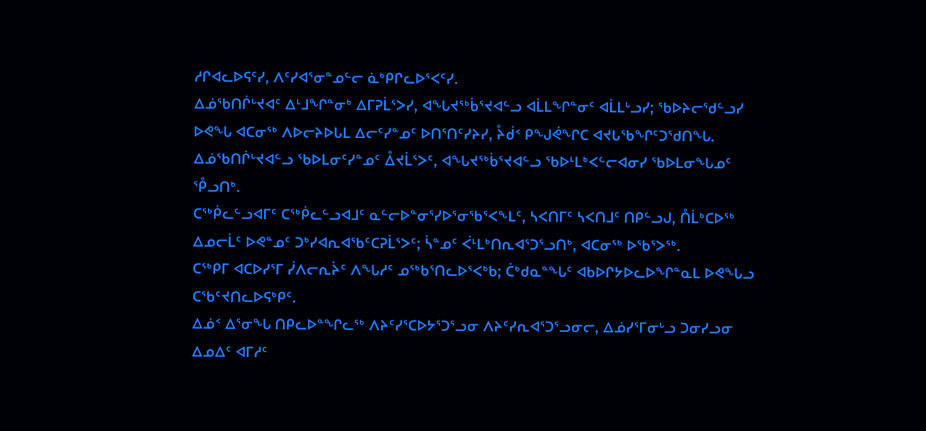ᓱᒋᐊᓚᐅᕋᑦᓯ, ᐱᑦᓯᐊᕐᓂᓐᓄᓪᓕ ᓈᒃᑭᒋᓚᐅᕐᐸᑦᓯ.
ᐃᓅᖃᑎᒌᒡᔪᐊᑦ ᐃᒻᒧᖏᓐᓂᒃ ᐃᒥᕈᒫᕐᐳᓯ, ᐊᖓᔪᖅᑳᕐᔪᐊᓪᓗ ᐊᒫᒪᖏᓐᓂᑦ ᐊᒫᒪᒡᓗᓯ; ᖃᐅᔨᓕᖁᓪᓗᓯ ᐅᕙᖓ ᐊᑕᓂᖅ ᐱᐅᓕᔨᐅᒐᒪ ᐃᓕᑦᓯᓐᓄᑦ ᐅᑎᕐᑎᑦᓯᔨᓯ, ᔧᑰᑉ ᑭᖑᕚᖏᑕ ᐊᔪᒐᖃᖏᑦᑐᖁᑎᖓ.
ᐃᓅᖃᑎᒌᒡᔪᐊᓪᓗ ᖃᐅᒪᓂᑦᓯᓐᓄᑦ ᐂᔪᒫᕐᐳᑦ, ᐊᖓᔪᖅᑳᕐᔪᐊᓪᓗ ᖃᐅᒻᒪᒃᐸᓪᓕᐊᓂᓯ ᖃᐅᒪᓂᖓᓄᑦ ᕾᓗᑎᒃ.
ᑕᖅᑮᓚᓪᓗᐊᒥᑦ ᑕᖅᑮᓚᓪᓗᐊᒧᑦ ᓇᓪᓕᐅᓐᓂᕐᓯᐅᕐᓂᖃᕐᐸᖕᒪᑦ, ᓴᐸᑎᒥᑦ ᓴᐸᑎᒧᑦ ᑎᑭᓪᓗᒍ, ᑍᒫᒃᑕᐅᖅ ᐃᓄᓕᒫᑦ ᐅᕙᓐᓄᑦ ᑐᒃᓯᐊᕆᐊᖃᑦᑕᕈᒫᕐᐳᑦ; ᓵᓐᓄᑦ ᐹᒻᒪᒃᑎᕆᐊᕐᑐᕐᓗᑎᒃ, ᐊᑕᓂᖅ ᐅᖃᕐᐳᖅ.
ᑕᖅᑭᒥ ᐊᑕᐅᓯᕐᒥ ᓰᐱᓕᕆᔩᑦ ᐱᖓᓱᑦ ᓄᖅᑲᕐᑎᓚᐅᕐᐸᒃᑲ; ᑖᒃᑯᓇᓐᖓᑦ ᐊᑲᐅᒋᔭᐅᓚᐅᖏᓐᓇᒪ ᐅᕙᖓᓗ ᑕᖃᑦᔪᑎᓚᐅᕋᒃᑭᑦ.
ᐃᓅᑉ ᐃᕐᓂᖓ ᑎᑭᓚᐅᓐᖏᓚᖅ ᐱᔨᑦᓯᕐᑕᐅᔭᕐᑐᕐᓗᓂ ᐱᔨᑦᓯᕆᐊᕐᑐᕐᓗᓂᓕ, ᐃᓅᓯᕐᒥᓂᒡᓗ ᑐᓂᓯᓗᓂ ᐃᓄᐃᑦ ᐊᒥᓱᑦ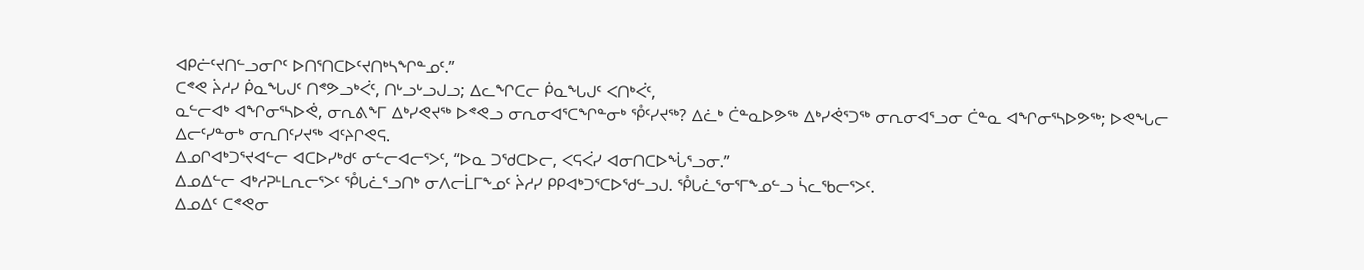ᐊᑭᓖᑦᔪᑎᓪᓗᓂᒋᑦ ᐅᑎᕐᑎᑕᐅᑦᔪᑎᒃᓴᖏᓐᓄᑦ.”
ᑕᕝᕙ ᔩᓱᓯ ᑮᓇᖓᒍᑦ ᑎᕝᕗᓗᒃᐹᑦ, ᑎᒡᓗᒡᓗᒍᓗ; ᐃᓚᖏᑕᓕ ᑮᓇᖓᒍᑦ ᐸᑎᒃᐹᑦ,
ᓇᓪᓕᐊᒃ ᐊᖏᓂᕐᓴᐅᕚ, ᓂᕆᕕᖕᒥ ᐃᒃᓯᕙᔪᖅ ᐅᕝᕙᓗ ᓂᕆᓂᐊᕐᑕᖏᓐᓂᒃ ᕾᑦᓯᔪᖅ? ᐃᓛᒃ ᑖᓐᓇᐅᕗᖅ ᐃᒃᓯᕚᕐᑐᖅ ᓂᕆᓂᐊᕐᓗᓂ ᑖᓐᓇ ᐊᖏᓂᕐᓴᐅᕗᖅ; ᐅᕙᖓᓕ ᐃᓕᑦᓯᓐᓂᒃ ᓂᕆᑎᑦᓯᔪᖅ ᐊᑦᔨᒋᕙᕋ.
ᐃᓄᒋᐊᒃᑐᕐᔪᐊᓪᓕ ᐊᑕᐅᓯᒃᑯᑦ ᓂᓪᓕᐊᓕᕐᐳᑦ, “ᐅᓇ ᑐᖁᑕᐅᓕ, ᐸᕋᐹᓯ ᐊᓂᑎᑕᐅᖔᕐᓗᓂ.”
ᐃᓄᐃᓪᓕ ᐊᒃᓱᕈᒻᒪᕆᓕᕐᐳᑦ ᕾᒐᓛᕐᓗᑎᒃ ᓂᐱᓕᒫᒥᖕᓄᑦ ᔩᓱᓯ ᑭᑭᐊᒃᑐᕐᑕᐅᖁᓪᓗᒍ. ᕾᒐᓛᕐᓂᕐᒥᖕᓄᓪᓗ ᓵᓚᖃᓕᕐᐳᑦ.
ᐃᓄᐃᑦ ᑕᕝᕙᓂ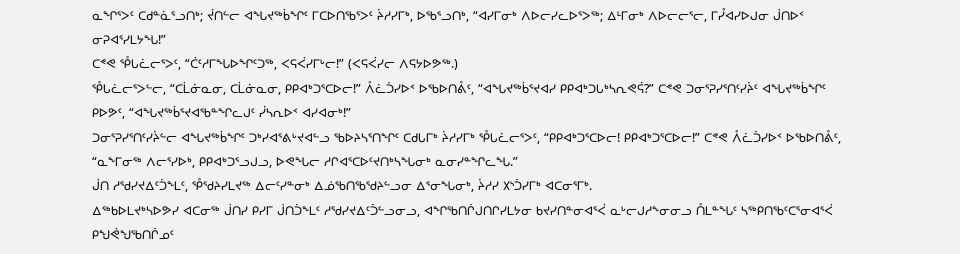ᓇᖏᕐᐳᑦ ᑕᑯᓐᓈᕐᓗᑎᒃ; ᔫᑎᓪᓕ ᐊᖓᔪᖅᑳᖏᑦ ᒥᑕᐅᑎᖃᕐᐳᑦ ᔩᓱᓯᒥᒃ, ᐅᖃᕐᓗᑎᒃ, “ᐊᓯᒥᓂᒃ ᐱᐅᓕᓯᓚᐅᕐᐳᖅ; ᐃᒻᒥᓂᒃ ᐱᐅᓕᓕᕐᓕ, ᒥᓮᐊᓯᐅᒍᓂ ᒎᑎᐅᑉ ᓂᕈᐊᕐᓯᒪᔭᖓ!”
ᑕᕝᕙ ᕾᒐᓛᓕᕐᐳᑦ, “ᑖᑦᓱᒥᖓᐅᖏᑦᑐᖅ, ᐸᕋᐹᓯᒥᒡᓕ!” (ᐸᕋᐹᓯᓕ ᐱᕋᔭᐅᕗᖅ.)
ᕾᒐᓛᓕᕐᐳᓪᓕ, “ᑕᒫᓃᓇᓂ, ᑕᒫᓃᓇᓂ, ᑭᑭᐊᒃᑐᕐᑕᐅᓕ!” ᐰᓛᑑᓯᐅᑉ ᐅᖃᐅᑎᕔᑦ, “ᐊᖓᔪᖅᑳᕐᔪᐊᓯ ᑭᑭᐊᒃᑐᒐᒃᓴᕆᕙᕌ?” ᑕᕝᕙ ᑐᓂᕐᕈᓯᕐᑎᑦᓯᔩᑦ ᐊᖓᔪᖅᑳᖏᑦ ᑭᐅᕗᑦ, “ᐊᖓᔪᖅᑳᕐᔪᐊᖃᓐᖏᓚᒍᑦ ᓰᓴᕆᐅᑉ ᐊᓯᐊᓂᒃ!”
ᑐᓂᕐᕈᓯᕐᑎᑦᓯᔩᓪᓕ ᐊᖓᔪᖅᑳᖏᑦ ᑐᒃᓯᐊᕐᕕᒡᔪᐊᓪᓗ ᖃᐅᔨᓴᕐᑎᖏᑦ ᑕᑯᒐᒥᒃ ᔩᓱᓯᒥᒃ ᕾᒐᓛᓕᕐᐳᑦ, “ᑭᑭᐊᒃᑐᕐᑕᐅᓕ! ᑭᑭᐊᒃᑐᕐᑕᐅᓕ!” ᑕᕝᕙ ᐰᓛᑑᓯᐅᑉ ᐅᖃᐅᑎᕔᑦ, “ᓇᖕᒥᓂᖅ ᐱᓕᕐᓯᐅᒃ, ᑭᑭᐊᒃᑐᕐᓗᒍᓗ, ᐅᕙᖓᓕ ᓱᒋᐊᕐᑕᐅᑦᔪᑎᒃᓴᖓᓂᒃ ᓇᓂᓯᓐᖏᓚᖓ.”
ᒎᑎ ᓱᖁᓯᔪᐃᑦᑑᖕᒪᑦ, ᕾᖁᔨᓯᒪᔪᖅ ᐃᓕᑦᓯᓐᓂᒃ ᐃᓅᖃᑎᖃᖁᔨᓪᓗᓂ ᐃᕐᓂᖓᓂᒃ, ᔩᓱᓯ ᙭ᔅᑑᓯᒥᒃ ᐊᑕᓂᕐᒥᒃ.
ᐃᖅᑲᐅᒪᔪᒃᓴᐅᕗᓯ ᐊᑕᓂᖅ ᒎᑎᓯ ᑭᓯᒥ ᒎᑎᑑᖕᒪᑦ ᓱᖁᓯᔪᐃᑦᑑᓪᓗᓂᓗ, ᐊᖏᖃᑎᒌᒍᑎᒋᓯᒪᔭᓂ ᑲᔪᓯᑎᓐᓂᐊᕐᐹ ᓇᒡᓕᒍᓱᖕᓂᓂᓗ ᑍᒪᓐᖓᑦ ᓴᖅᑭᑎᖃᑦᑕᕐᓂᐊᕐᐹ ᑭᖑᕚᖑᖃᑎᒌᓄᑦ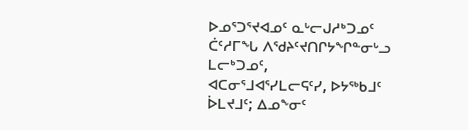ᐅᓄᕐᑐᕐᔪᐊᓄᑦ ᓇᒡᓕᒍᓱᒃᑐᓄᑦ ᑖᑦᓱᒥᖓ ᐱᖁᔨᑦᔪᑎᒋᔭᖏᓐᓂᒡᓗ ᒪᓕᒃᑐᓄᑦ,
ᐊᑕᓂᕐᒧᐊᕐᓯᒪᓕᕋᑦᓯ, ᐅᔭᖅᑲᒧᑦ ᐆᒪᔪᒧᑦ; ᐃᓄᖕᓂᑦ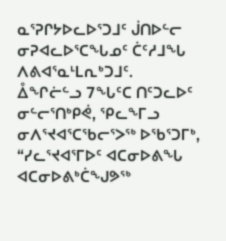ᓇᕐᕈᒋᔭᐅᓚᐅᕐᑐᒧᑦ ᒎᑎᐅᓪᓕ ᓂᕈᐊᓚᐅᕐᑕᖓᓄᑦ ᑖᑦᓱᒧᖓ ᐱᕕᐊᕐᓇᒻᒪᕆᒃᑐᒧᑦ.
ᐂᖏᓖᓪᓗ 7ᖓᑦᑕ ᑎᑦᑐᓚᐅᑦ ᓂᓪᓕᕐᑎᒃᑭᕚ, ᕿᓚᖕᒥᓗ ᓂᐱᕐᔪᐊᕐᑕᖃᓕᕐᐳᖅ ᐅᖃᕐᑐᒥᒃ, “ᓯᓚᕐᔪᐊᕐᒥᐅᑦ ᐊᑕᓂᐅᕕᖓ ᐊᑕᓂᐅᕕᒃᑖᖑᕗᖅ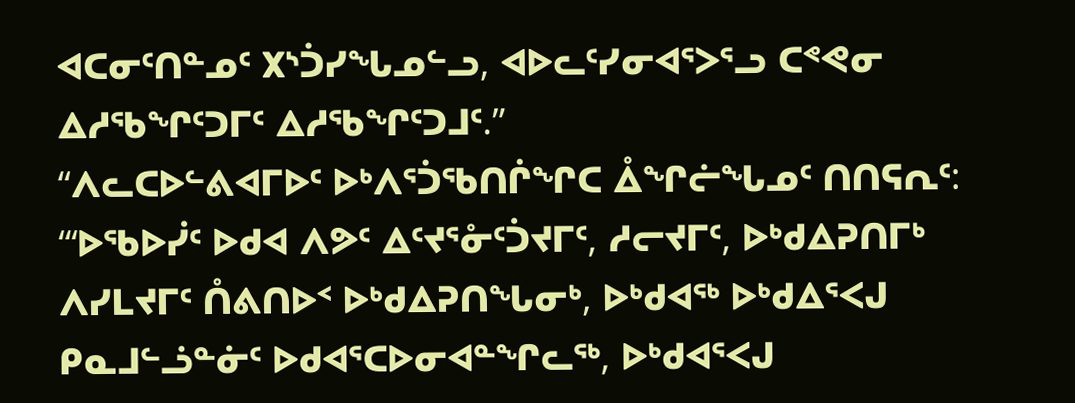ᐊᑕᓂᑦᑎᓐᓄᑦ ᙭ᔅᑑᓯᖓᓄᓪᓗ, ᐊᐅᓚᑦᓯᓂᐊᕐᐳᕐᓗ ᑕᕝᕙᓂ ᐃᓱᖃᖏᑦᑐᒥᑦ ᐃᓱᖃᖏᑦᑐᒧᑦ.”
“ᐱᓚᑕᐅᓪᕕᐊᒥᐅᑦ ᐅᒃᐱᕐᑑᖃᑎᒌᖏᑕ ᐂᖏᓖᖓᓄᑦ ᑎᑎᕋᕆᑦ: “‘ᐅᖃᐅᓰᑦ ᐅᑯᐊ ᐱᕗᑦ ᐃᑦᔪᕐᓁᑦᑑᔪᒥᑦ, ᓱᓕᔪᒥᑦ, ᐅᒃᑯᐃᕈᑎᒥᒃ ᐱᓯᒪᔪᒥᑦ ᑍᕕᑎᐅᑉ ᐅᒃᑯᐃᕈᑎᖓᓂᒃ, ᐅᒃᑯᐊᖅ ᐅᒃᑯᐃᕐᐸᒍ ᑭᓇᒧᓪᓘᓐᓃᑦ ᐅᑯᐊᕐᑕᐅᓂᐊᓐᖏᓚᖅ, ᐅᒃᑯᐊᕐᐸᒍ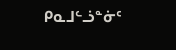ᑭᓇᒧᓪᓘᓐᓃᑦ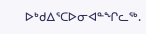ᐅᒃᑯᐃᕐᑕᐅᓂᐊᓐᖏᓚᖅ.